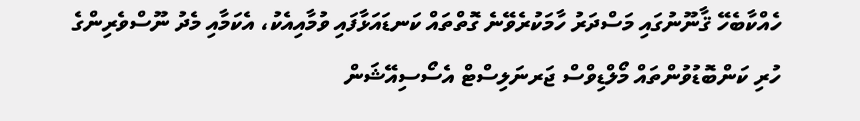ހެއްކާބެހޭ ޤާނޫނުގައި މަސްދަރު ހާމަކުރެވޭނެ ގޮތްތައް ކަނޑައަޅާފައި ވުމާއިއެކު، އެކަމާއި މެދު ނޫސްވެރިންގެ ހުރި ކަންބޮޑުވުންތައް މޯލްޑިވްސް ޖަރނަލިސްޓް އެސޯސިއޭޝަން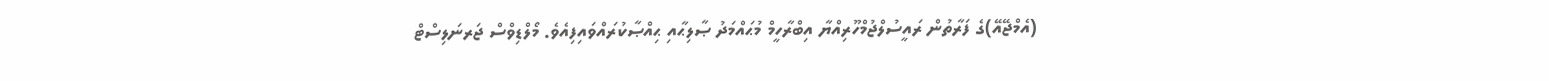(އެމްޖޭއޭ)ގެ ފަރާތުން ރައީސުލްޖުމްހޫރިއްޔާ އިބްރާހީމް މުޙައްމަދު ޞާލިޙާއި ޙިއްޞާކުރައްވައިފިއެވެ. މޯލްޑިވްސް ޖަރނަލިސްޓް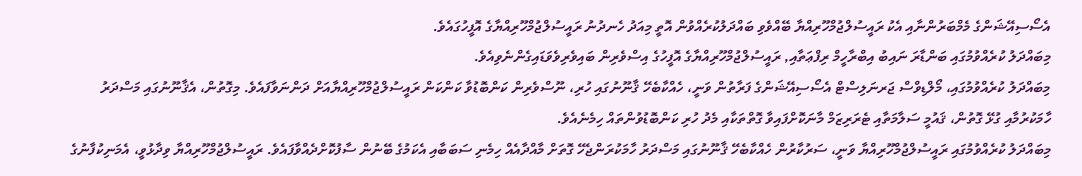އެސޯސިއޭޝަންގެ މެމްބަރުންނާއި އެކު ރައީސުލްޖުމްހޫރިއްޔާ ބޭއްވެވި ބައްދަލުކުރެއްވުން އޮތީ މިއަދު ހެނދުނު ރައީސުލްޖުމްހޫރިއްޔާގެ އޮފީހުގައެވެ.
މިބައްދަލު ކުރެއްވުމުގައި ބަންޑާރަ ނައިބު އިބްރާހީމް ރިފްޢަތާއި, ރައީސުލްޖުމްހޫރިއްޔާގެ އޮފީހުގެ އިސްވެރިން ބައިވެރިވެވަޑައިގެންނެވިއެވެ.
މިބައްދަލު ކުރެއްވުމުގައި، މޯލްޑިވްސް ޖަރނަލިސްޓް އެސޯސިއޭޝަންގެ ފަރާތުން ވަނީ، ހެއްކާބެހޭ ޤާނޫނުގައި ހުރި، ނޫސްވެރިން ކަންބޮޑުވާ ކަންކަން ރައީސުލްޖުމްހޫރިއްޔާއަށް ދަންނަވާފައެވެ. މިގޮތުން، އެޤާނޫނުގައި މަސްދަރު ހާމަކުރުމާއި ގުޅޭ ގޮތުން، ޤައުމީ ސަލާމަތާއި ޓެރަރިޒަމް މާނަކޮށްފައިވާ ގޮތްތަކާއި މެދު ހުރި ކަންބޮޑުވުންތައް ހިމެނެއެވެ.
މިބައްދަލު ކުރެއްވުމުގައި ރައީސުލްޖުމްހޫރިއްޔާ ވަނީ، ސަރުކާރުން ހެއްކާބެހޭ ޤާނޫނުގައި މަސްދަރު ހާމަކުރަންޖެހޭ ގޮތަށް މާއްދާއެއް ހިމެނި ސަބަބާއި އެކަމުގެ ބޭނުން ސާފުކޮށްދެއްވާފައެވެ. ރައީސުލްޖުމްހޫރިއްޔާ ވިދާޅުވީ، އެމަނިކުފާނުގެ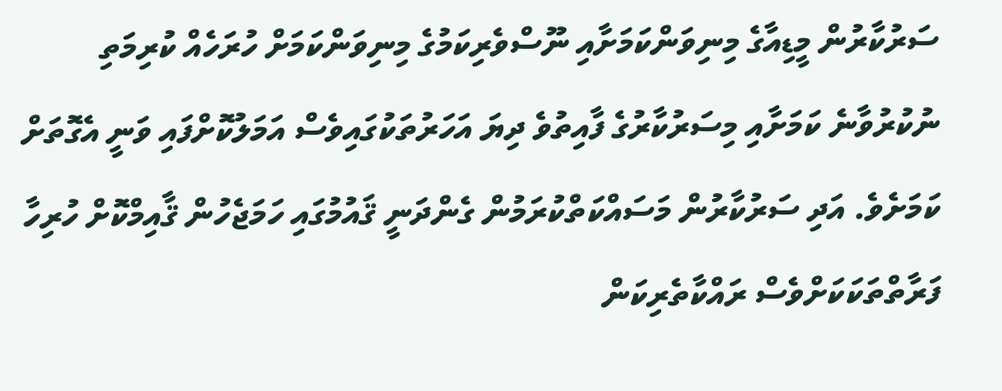ސަރުކާރުން މީޑިއާގެ މިނިވަންކަމަށާއި ނޫސްވެރިކަމުގެ މިނިވަންކަމަށް ހުރަހެއް ކުރިމަތި ނުކުރުވާނެ ކަމަށާއި މިސަރުކާރުގެ ފާއިތުވެ ދިޔަ އަހަރުތަކުގައިވެސް އަމަލުކޮށްފައި ވަނީ އެގޮތަށް ކަމަށެވެ. އަދި ސަރުކާރުން މަސައްކަތްކުރަމުން ގެންދަނީ ޤައުމުގައި ހަމަޖެހުން ޤާއިމްކޮށް ހުރިހާ ފަރާތްތަކަކަށްވެސް ރައްކާތެރިކަން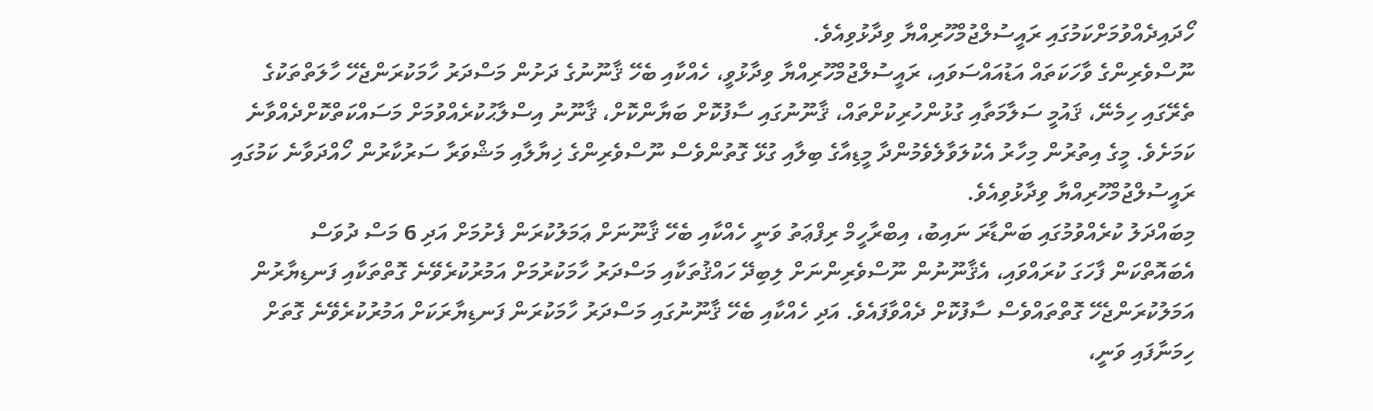ހޯދައިދެއްވުމަށްކަމުގައި ރައީސުލްޖުމްހޫރިއްޔާ ވިދާޅުވިއެވެ.
ނޫސްވެރިންގެ ވާހަކަތައް އަޑުއައްސަވައި، ރައީސުލްޖުމްހޫރިއްޔާ ވިދާޅުވީ، ހެއްކާއި ބެހޭ ޤާނޫނުގެ ދަށުން މަސްދަރު ހާމަކުރަންޖެހޭ ހާލަތްތަކުގެ ތެރޭގައި ހިމެނޭ، ޤައުމީ ސަލާމަތާއި ގުޅުންހުރިކުށްތައް، ޤާނޫނުގައި ސާފުކޮށް ބަޔާންކޮށް، ޤާނޫނު އިސްލާޙުކުރެއްވުމަށް މަސައްކަތްކޮށްދެއްވާނެ ކަމަށެވެ. މީގެ އިތުރުން މިހާރު އެކުލަވާލެވެމުންދާ މީޑިއާގެ ބިލާއި ގުޅޭ ގޮތުންވެސް ނޫސްވެރިންގެ ޚިޔާލާއި މަޝްވަރާ ސަރުކާރުން ހޯއްދަވާނެ ކަމުގައި ރައީސުލްޖުމްހޫރިއްޔާ ވިދާޅުވިއެވެ.
މިބައްދަލު ކުރެއްވުމުގައި ބަންޑާރަ ނައިބު، އިބްރާހީމް ރިފްޢަތު ވަނީ ހެއްކާއި ބެހޭ ޤާނޫނަށް ޢަމަލުކުރަން ފެށުމަށް އަދި 6 މަސް ދުވަސް އެބައޮތްކަން ފާހަގަ ކުރައްވައި، އެޤާނޫނުން ނޫސްވެރިންނަށް ލިބިދޭ ހައްޤުތަކާއި މަސްދަރު ހާމަކުރުމަށް އަމުރުކުރެވޭނެ ގޮތްތަކާއި ފަނޑިޔާރުން އަމަލުކުރަންޖެހޭ ގޮތްތައްވެސް ސާފުކޮށް ދެއްވާފައެވެ. އަދި ހެއްކާއި ބެހޭ ޤާނޫނުގައި މަސްދަރު ހާމަކުރަން ފަނޑިޔާރަކަށް އަމުރުކުރެވޭނެ ގޮތަށް ހިމަނާފައި ވަނީ،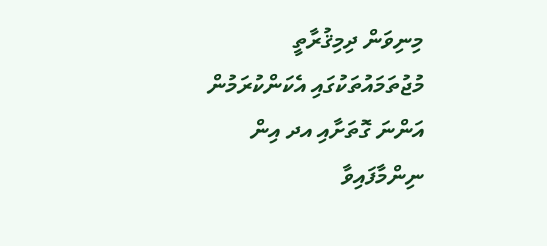މިނިވަން ދިމިޤުރާތީ މުޖުތަމައުތަކުގައި އެކަންކުރަމުން އަންނަ ގޮތަށާއި އދ އިން ނިންމާފައިވާ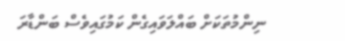ނިންމުތަކަށް ބައްލަވައިގެން ކަމުގައިވެސް ބަންޑާރަ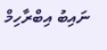ނައިބު އިބްރާހިމް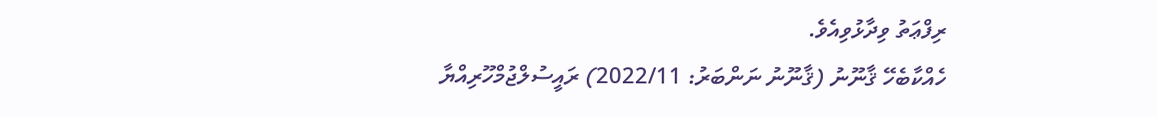ރިފްޢަތު ވިދާޅުވިއެވެ.
ހެއްކާބެހޭ ޤާނޫނު (ޤާނޫނު ނަންބަރު: 2022/11) ރައީސުލްޖުމްހޫރިއްޔާ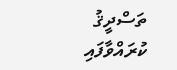ތަސްދީޤު ކުރައްވާފައި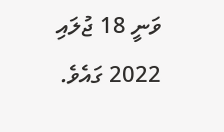ވަނީ 18 ޖުލައި 2022 ގައެވެ.